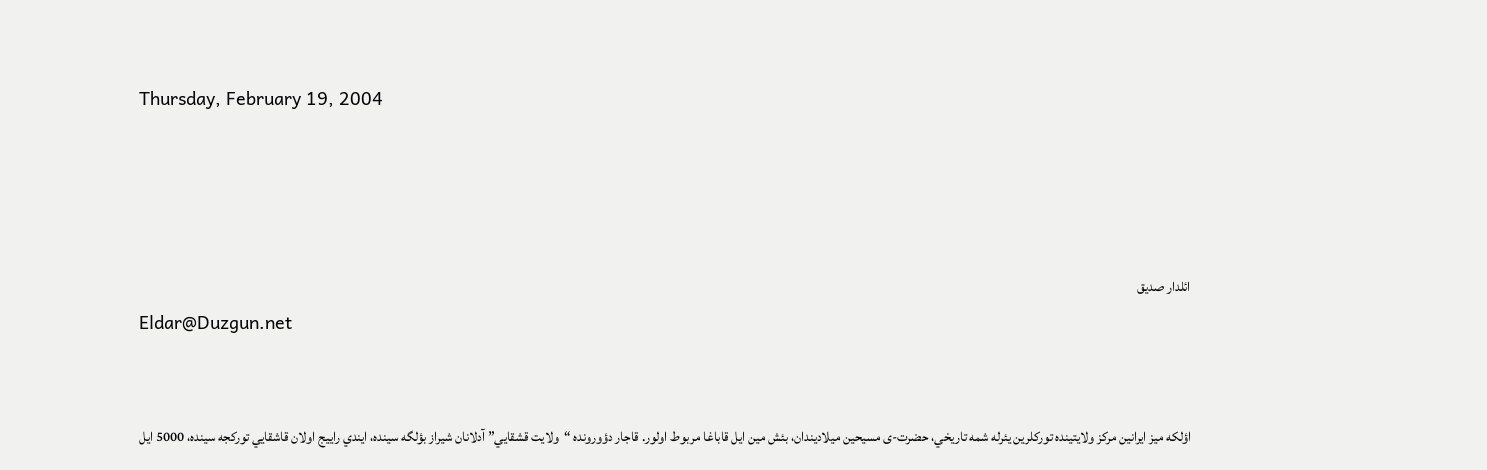Thursday, February 19, 2004




ائلدار صديق
Eldar@Duzgun.net


اؤلكه ميز ايرانين مركز ولايتينده توركلرين يئرله شمه تاريخي، حضرت-ى مسيحين ميلاديندان، بئش مين ايل قاباغا مربوط اولور. قاجار دؤورونده “ولايت قشقايي” آدلانان شيراز بؤلگه سينده، ايندي راييج اولان قاشقايي توركجه سينده، 5000 ايل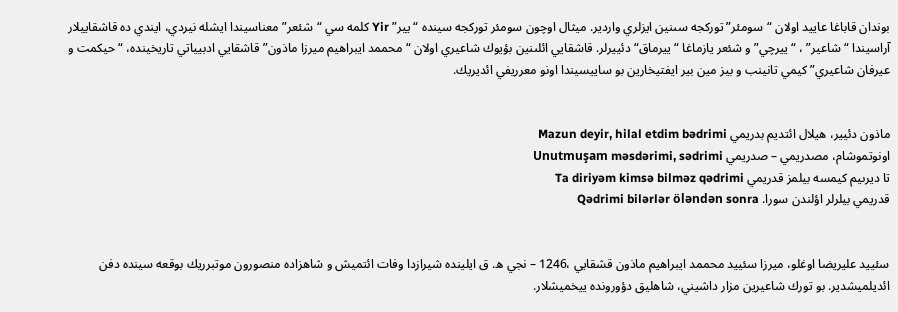بوندان قاباغا عاييد اولان “سومئر” توركجه سىنين ايزلري واردير. ميثال اوچون سومئر توركجه سينده “يير” Yir كلمه سي “شئعر” معناسيندا ايشله نيردي، ايندي ده قاشقاييلار آراسيندا “شاعير” ، “ييرچي” و شئعر يازماغا “ييرماق“ دئييرلر. قاشقايي ائلىنين بؤيوك شاعيري اولان “محممد ايبراهيم ميرزا ماذون” قاشقايي ادبيياتي تاريخينده، “ حيكمت و عيرفان شاعيري” كيمي تانينب و بيز مين بير ايفتيخارين بو ساييسيندا اونو معرريفي ائديريك.


ماذون دئيير، هيلال ائتديم بدريمي Mazun deyir, hilal etdim bədrimi
اونوتموشام، مصدريمي – صدريمي Unutmuşam məsdərimi, sədrimi
تا ديرىيم كيمسه بيلمز قدريمي Ta diriyəm kimsə bilməz qədrimi
قدريمي بيلرلر اؤلندن سورا. Qədrimi bilərlər öləndən sonra


سئييد عليريضا اوغلو، ميرزا سئييد محممد ايبراهيم ماذون قشقايي ،1246 – نجي ه. ق ايلينده شيرازدا وفات ائتميش و شاهزاده منصورون موتبرريك بوقعه سينده دفن ائديلميشدير. بو تورك شاعيرين مزار داشيني، شاهليق دؤورونده ييخميشلار.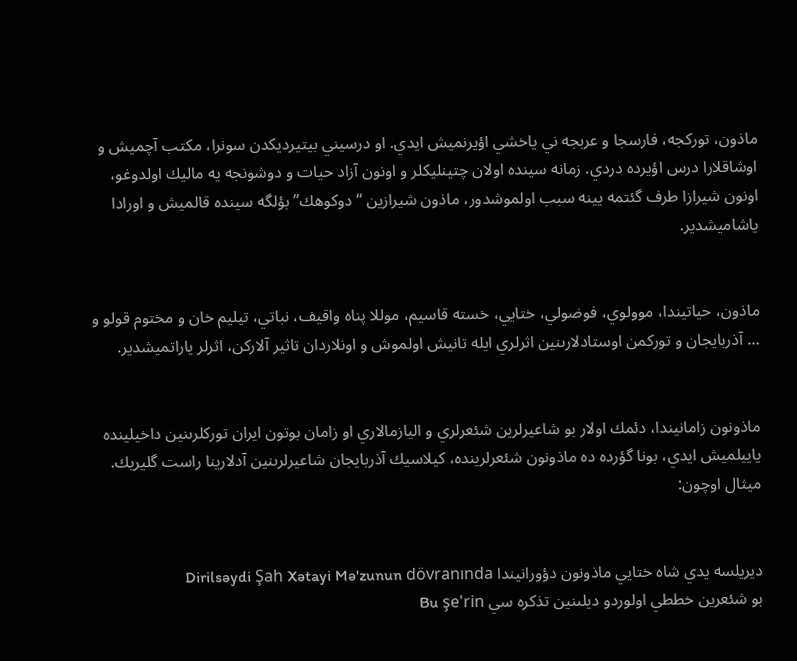ماذون، توركجه، فارسجا و عربجه ني ياخشي اؤيرنميش ايدي. او درسيني بيتيرديكدن سونرا، مكتب آچميش و اوشاقلارا درس اؤيرده دردي. زمانه سينده اولان چتينليكلر و اونون آزاد حيات و دوشونجه يه ماليك اولدوغو، اونون شيرازا طرف گئتمه يينه سبب اولموشدور، ماذون شيرازين “دوكوهك” بؤلگه سينده قالميش و اورادا ياشاميشدير.


ماذون، حياتيندا، موولوي، فوضولي، ختايي، خسته قاسيم، موللا پناه واقيف، نباتي، تيليم خان و مختوم قولو و … آذربايجان و توركمن اوستادلارىنين اثرلري ايله تانيش اولموش و اونلاردان تاثير آلاركن، اثرلر ياراتميشدير.


ماذونون زامانيندا‌، دئمك اولار بو شاعيرلرين شئعرلري و اليازمالاري او زامان بوتون ايران توركلرىنين داخيلينده ياييلميش ايدي، بونا گؤرده ده ماذونون شئعرلرينده، كيلاسيك آذربايجان شاعيرلرىنين آدلارينا راست گليريك. ميثال اوچون:


ديريلسه يدي شاه ختايي ماذونون دؤورانيندا Dirilsəydi Şah Xətayi Mə'zunun dövranında
بو شئعرين خططي اولوردو ديلىنين تذكره سي Bu şe'rin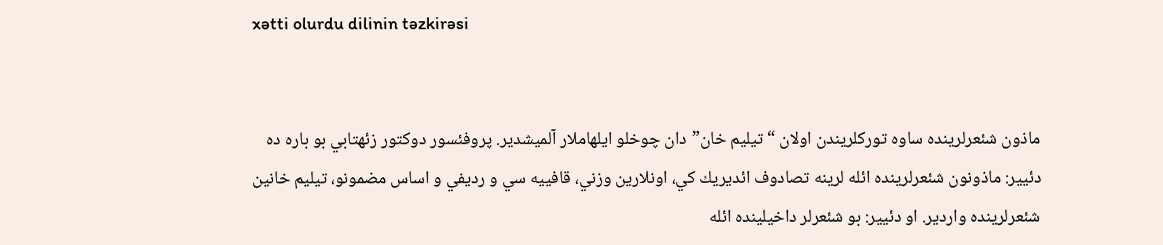xətti olurdu dilinin təzkirəsi


ماذون شئعرلرينده ساوه توركلريندن اولان “تيليم خان”دان چوخلو ايلهاملار آلميشدير. پروفئسور دوكتور زئهتابي بو باره ده دئيير: ماذونون شئعرلرينده ائله لرينه تصادوف ائديريك كي، اونلارين وزني، قافييه سي و رديفي و اساس مضمونو، تيليم خانين شئعرلرينده واردير. او دئيير: بو شئعرلر داخيلينده ائله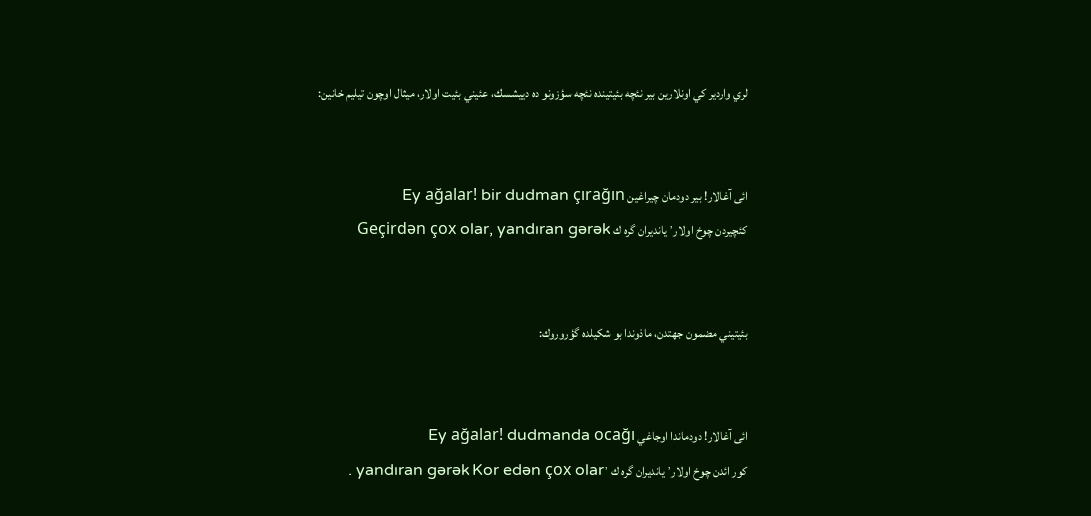لري واردير كي اونلارين بير نئچه بئيتينده نئچه سؤزونو ده دييشسك، عئيني بئيت اولار، ميثال اوچون تيليم خانين:


ائى آغالار! بير دودمان چيراغين Ey ağalar! bir dudman çırağın
كئچيردن چوخ اولار٬ يانديران گره ك Geçirdən çox olar, yandıran gərək


بئيتيني مضمون جهتدن، ماذوندا بو شكيلده گؤروروك:


ائى آغالار! دودماندا اوجاغي Ey ağalar! dudmanda ocağı
كور ائدن چوخ اولار٬ يانديران گره ك Kor edən çox olar٬ yandıran gərək .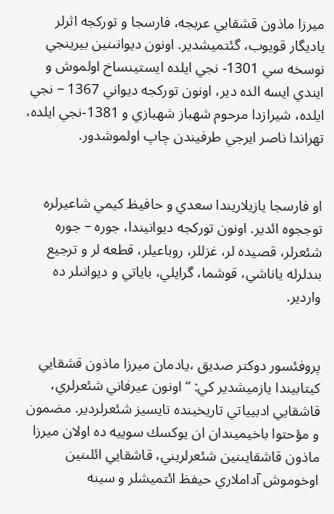ميرزا ماذون قشقايي عربجه، فارسجا و توركجه اثرلر ياديگار قويوب، گئتميشدير. اونون ديوانىنين بيرينجي نوسخه سي 1301- نجي ايلده ايستينساخ اولموش و ايندي ايسه الده دير، اونون توركجه ديواني 1367 – نجي ايلده، شيرازدا مرحوم شهباز شهبازي و 1381-نجي ايلده، تهراندا ناصر ايرجي طرفيندن چاپ اولموشدور.


او فارسجا يازيلاريندا سعدي و حافيظ كيمي شاعيرلره توججوه ائدير. اونون توركجه ديوانيندا، جوره – جوره شئعرلر، قصيده لر، غزللر، روباعيلر، قطعه لر و ترجيع بندلرله ياناشي، قوشما، گرايلي، باياتي و ديوانىلر ده واردير.


پروفئسور دوكتر صديق ،يادمان ميرزا ماذون قشقايي كيتابيندا يازميشدير كي: “ اونون عيرفاني شئعرلري، قاشقايي ادبيياتي تاريخينده تايسيز شئعرلردير. مضمون و مؤحتوا باخيميندان ان يوكسك سوييه ده اولان ميرزا ماذون قاشقايىنين شئعرلريني، قاشقايي ائلىنين اوخوموش آداملاري حيفظ ائتميشلر و سينه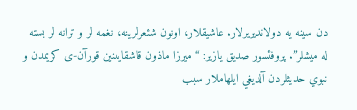دن سينه يه دولانديريرلار. عاشيقلار،‌ اونون شئعرلرينه، نغمه لر و ترانه لر بسته له ميشلر”. پروفئسور صديق يازير: “ميرزا ماذون قاشقايىنين قورآن-ى كريمدن و نبوي حديثلردن آلديغي ايلهاملار سبب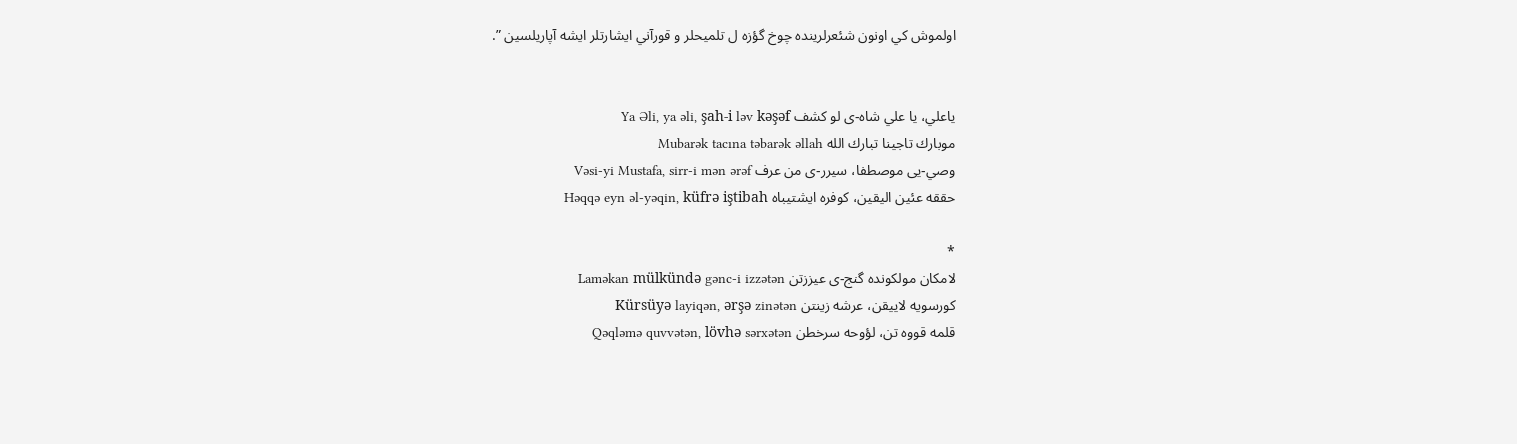اولموش كي اونون شئعرلرينده چوخ گؤزه ل تلميحلر و قورآني ايشارتلر ايشه آپاريلسين ”.


ياعلي، يا علي شاه-ى لو كشف Ya Əli, ya əli, şah-i ləv kəşəf
موبارك تاجينا تبارك الله Mubarək tacına təbarək əllah
وصي-يى موصطفا، سيرر-ى من عرف Vəsi-yi Mustafa, sirr-i mən ərəf
حققه عئين اليقين، كوفره ايشتيباه Həqqə eyn əl-yəqin, küfrə iştibah

*
لامكان مولكونده گنج-ى عيززتن Laməkan mülkündə gənc-i izzətən
كورسويه لاييقن، عرشه زينتن Kürsüyə layiqən, ərşə zinətən
قلمه قووه تن، لؤوحه سرخطن Qəqləmə quvvətən, lövhə sərxətən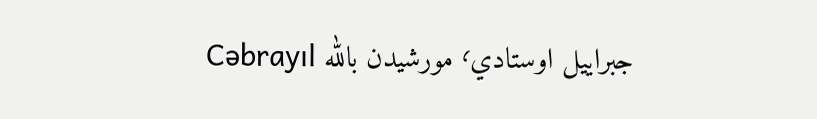جبراييل اوستادي٬ مورشيدن بالله Cəbrayıl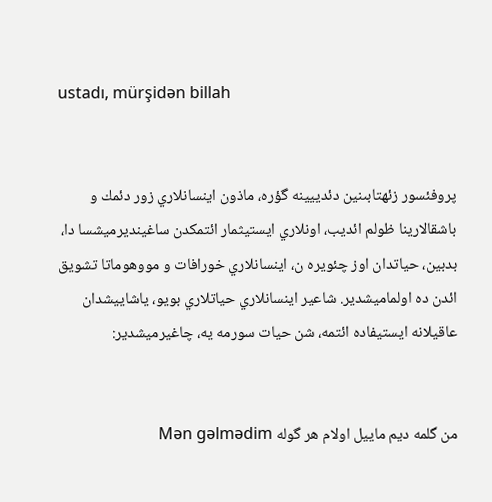ustadı, mürşidən billah


پروفئسور زئهتابىنين دئدييينه گؤره، ماذون اينسانلاري زور دئمك و باشقالارينا ظولم ائديب، اونلاري ايستيثمار ائتمكدن ساغينديرميشسا دا، بدبين، حياتدان اوز چئويره ن، اينسانلاري خورافات و مووهوماتا تشويق ائدن ده اولماميشدير. شاعير اينسانلاري حياتلاري بويو، ياشاييشدان عاقيلانه ايستيفاده ائتمه، شن حيات سورمه يه، چاغيرميشدير:


من گلمه ديم ماييل اولام هر گوله Mən gəlmədim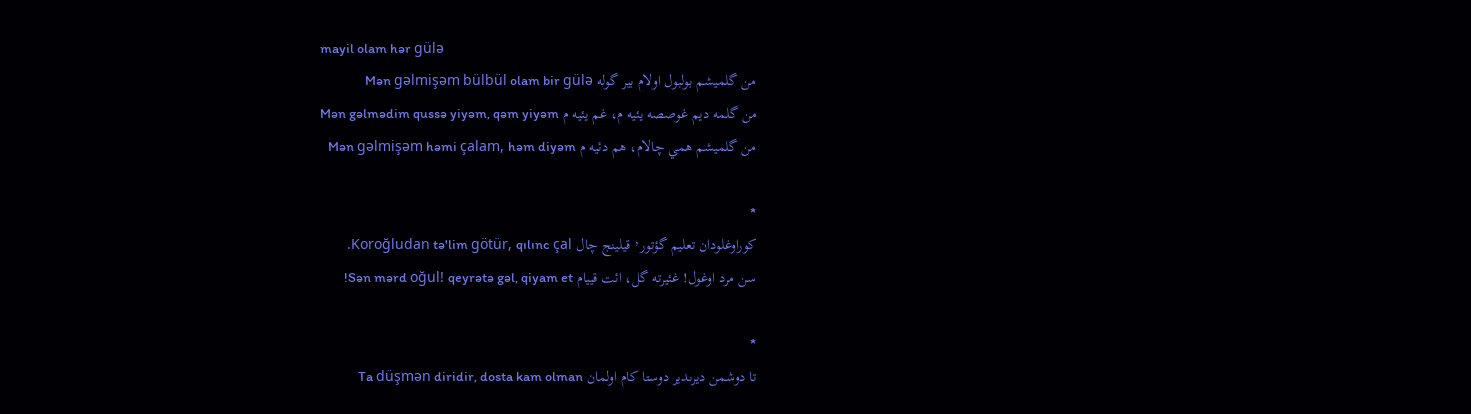mayil olam hər gülə
من گلميشم بولبول اولام بير گوله Mən gəlmişəm bülbül olam bir gülə
من گلمه ديم غوصصه يئيه م، غم يئيه م Mən gəlmədim qussə yiyəm, qəm yiyəm
من گلميشم همي چالام، هم دئيه م Mən gəlmişəm həmi çalam, həm diyəm

*
كوراوغلودان تعليم گؤتور٬ قيلينج چال Koroğludan tə'lim götür, qılınc çal.
سن مرد اوغول! غئيرته گل، ائت قييام Sən mərd oğul! qeyrətə gəl, qiyam et!

*
تا دوشمن ديرىدير دوستا كام اولمان Ta düşmən diridir, dosta kam olman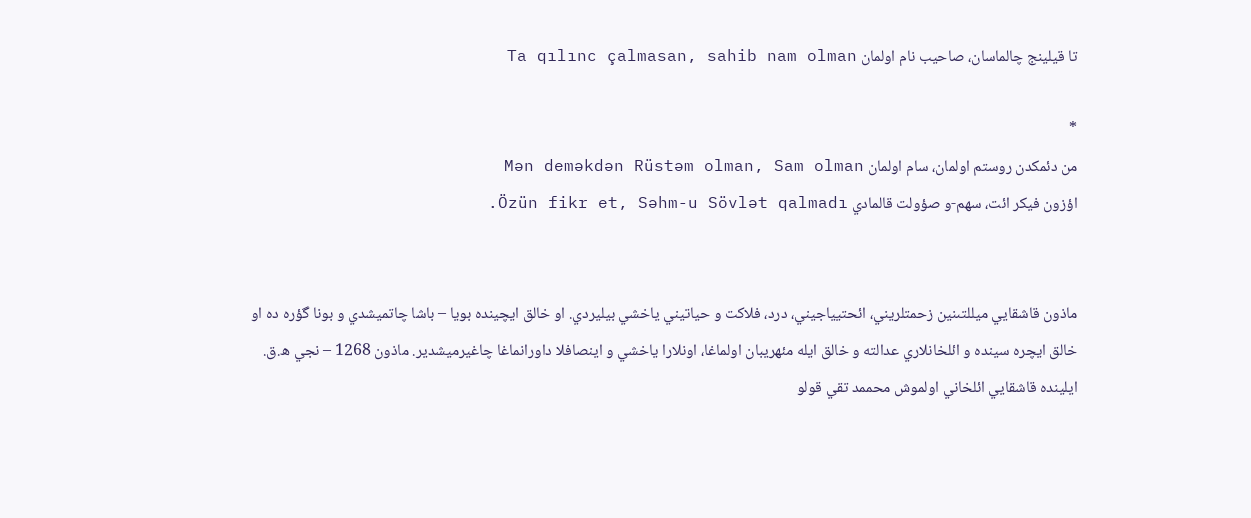تا قيلينج چالماسان، صاحيب نام اولمان Ta qılınc çalmasan, sahib nam olman

*
من دئمكدن روستم اولمان، سام اولمان Mən deməkdən Rüstəm olman, Sam olman
اؤزون فيكر ائت، سهم-و صؤولت قالمادي Özün fikr et, Səhm-u Sövlət qalmadı.


ماذون قاشقايي ميللتىنين زحمتلريني، ائحتيياجيني، درد، فلاكت و حياتيني ياخشي بيليردي. او خالق ايچينده بويا – باشا چاتميشدي و بونا گؤره ده او خالق ايچره سينده و ائلخانلاري عدالته و خالق ايله مئهريبان اولماغا، اونلارا ياخشي و اينصافلا داورانماغا چاغيرميشدير. ماذون 1268 – نجي ه.ق. ايلينده قاشقايي ائلخاني اولموش محممد تقي قولو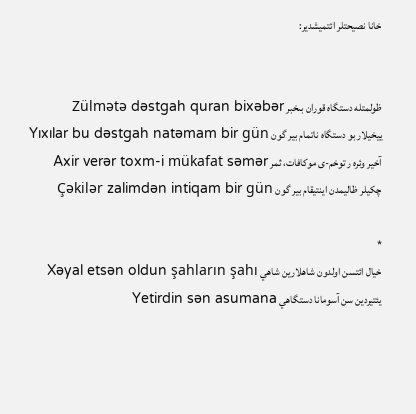خانا نصيحتلر ائتميشدير:


ظولمتله دستگاه قوران بىخبر Zülmətə dəstgah quran bixəbər
ييخيلار بو دستگاه ناتمام بير گون Yıxılar bu dəstgah natəmam bir gün
آخير وئره ر توخم-ى موكافات، ثمر Axir verər toxm-i mükafat səmər
چكيلر ظاليمدن اينتيقام بير گون Çəkilər zalimdən intiqam bir gün

*
خيال ائتسن اولدون شاهلارين شاهي Xəyal etsən oldun şahların şahı
يئتيردين سن آسومانا دستگاهي Yetirdin sən asumana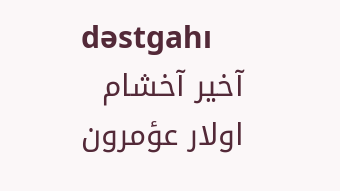dəstgahı
آخير آخشام اولار عؤمرون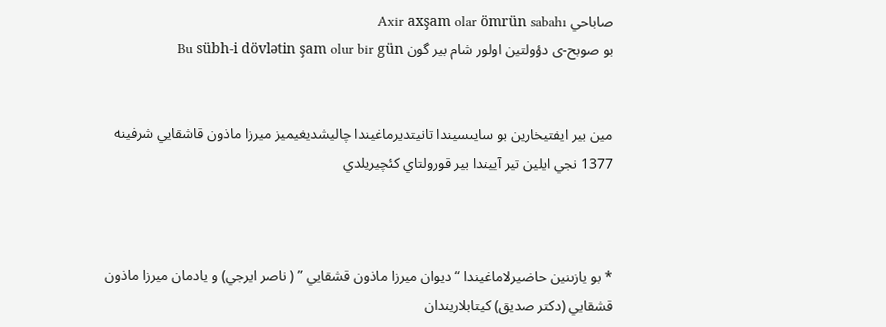صاباحي Axir axşam olar ömrün sabahı
بو صوبح-ى دؤولتين اولور شام بير گون Bu sübh-i dövlətin şam olur bir gün


مين بير ايفتيخارين بو سايىسيندا تانيتديرماغيندا چاليشديغيميز ميرزا ماذون قاشقايي شرفينه 1377 نجي ايلين تير آييندا بير قورولتاي كئچيريلدي



* بو يازىنين حاضيرلاماغيندا “ ديوان ميرزا ماذون قشقايي ” ( ناصر ايرجي) و يادمان ميرزا ماذون قشقايي (دكتر صديق) كيتابلاريندان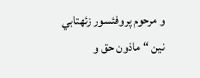و مرحوم پروفئسور زئهتابي نين “ ماذون حق و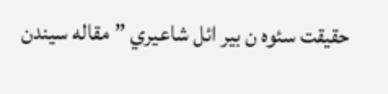حقيقت سئوه ن بير ائل شاعيري ” مقاله سيندن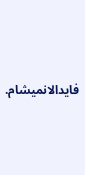فايدالانميشام.